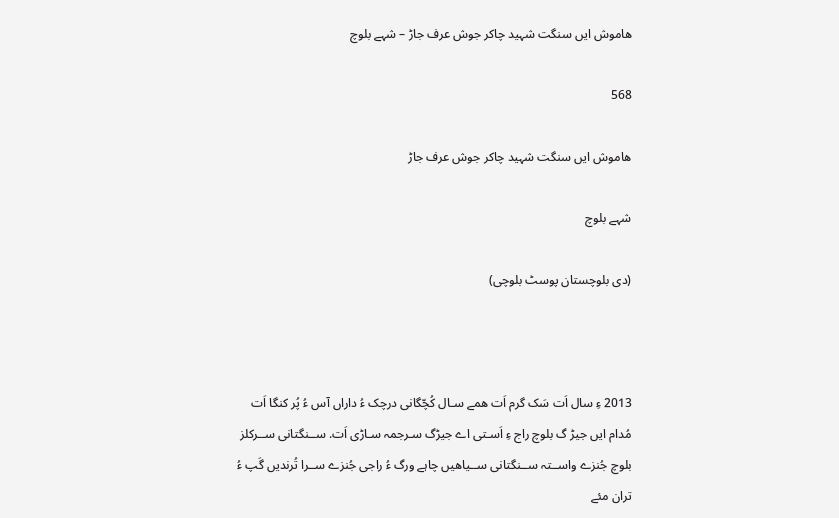ھاموش ایں سنگت شہید چاکر جوش عرف جاڑ – شہے بلوچ

568

ھاموش ایں سنگت شہید چاکر جوش عرف جاڑ

شہے بلوچ

(دی بلوچستان پوسٹ بلوچی)



2013 ءِ سال اَت سَک گرم اَت ھمے سـال کُچّگانی درچک ءُ داراں آس ءُ پُر کنگا اَت مُدام ایں جیڑ گ بلوچ راج ءِ اَسـتی اے جیڑگ سـرجمہ سـاڑی اَت. ســنگتانی ســرکلز بلوچ جُنزے واســتہ ســنگتانی ســیاھیں چاہے ورگ ءُ راجی جُنزے ســرا تُرندیں گَپ ءُ تران مئے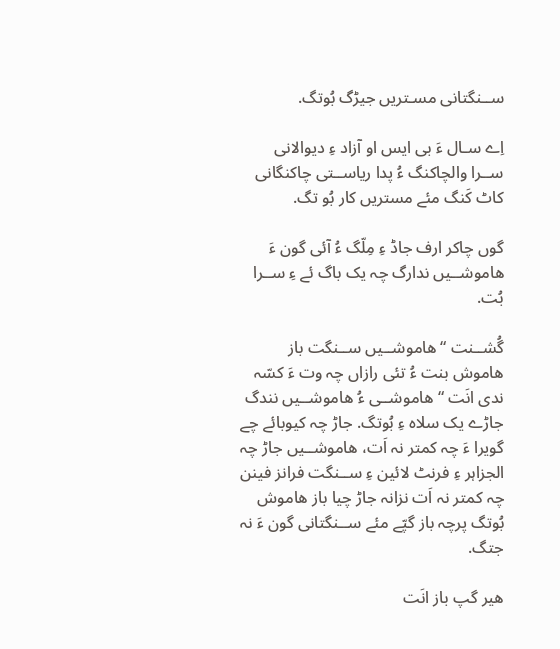ســنگتانی مسـتریں جیڑگ بُوتگ.

اِے سـال ءَ بی ایس او آزاد ءِ دیوالانی ســرا والچاکنگ ءُ پدا ریاســتی چاکنگانی کاٹ کَنگ مئے مستریں کار بُو تگ.

گوں چاکر ارف جاڈ ءِ مِلّگ ءُ آئی گون ءَ ھاموشــیں ندارگ چہ یک باگ ئے ءِ ســرا بُت.

گُشــنت “ھاموشــیں ســنگت باز ھاموش بنت ءُ تئی رازاں چہ وت ءَ کسّہ ندی انَت “ ھاموشــی ءُ ھاموشــیں نندگ جاڑے یک سلاہ ءِ بُوتگ. جاڑ چہ کیوبائے چے گویرا ءَ چہ کمتر نہ اَت، ھاموشــیں جاڑ چہ الجزاہر ءِ فرنٹ لائین ءِ ســنگت فرانز فینن چہ کمتر نہ اَت نزانہ جاڑ چیا باز ھاموش بُوتگ پرچہ باز گپّے مئے ســنگتانی گون ءَ نہ جتگ.

ھیر گپ باز انَت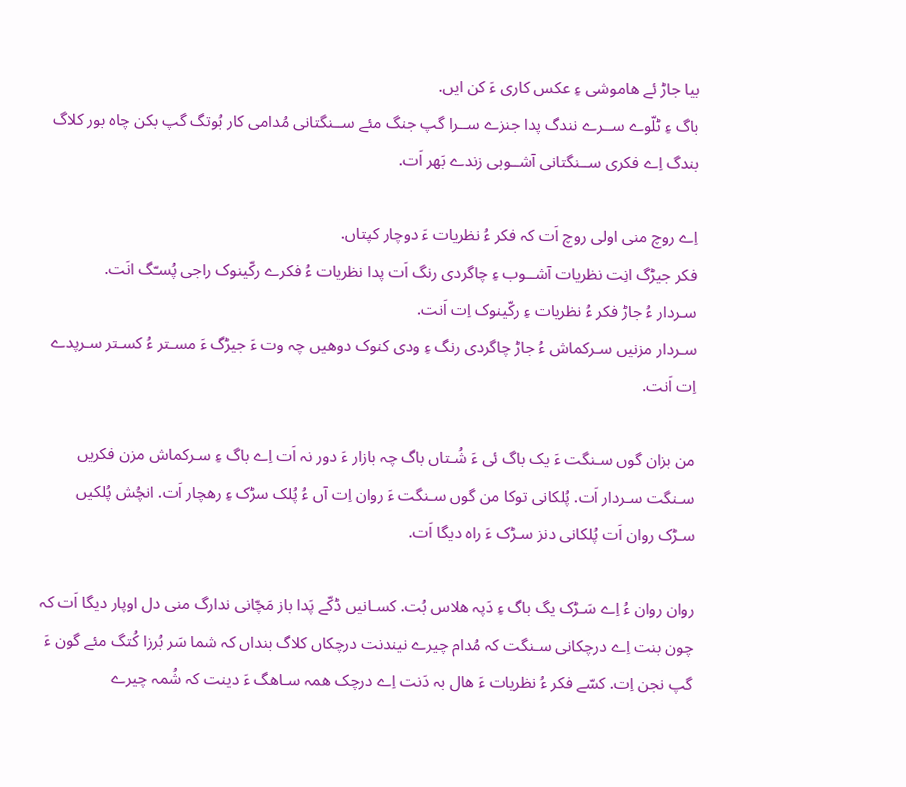بیا جاڑ ئے ھاموشی ءِ عکس کاری ءَ کن ایں.
باگ ءِ ٹلّوے ســرے نندگ پدا جنزے ســرا گپ جنگ مئے ســنگتانی مُدامی کار بُوتگ گپ بکن چاہ بور کلاگ بندگ اِے فکری ســنگتانی آشــوبی زندے بَھر اَت.

اِے روچ منی اولی روچ اَت کہ فکر ءُ نظریات ءَ دوچار کپتاں.
فکر جیڑگ انِت نظریات آشــوب ءِ چاگردی رنگ اَت پدا نظریات ءُ فکرے رکّینوک راجی پُسـّگ انَت.
سـردار ءُ جاڑ فکر ءُ نظریات ءِ رکّینوک اِت اَنت.
سـردار مزنیں سـرکماش ءُ جاڑ چاگردی رنگ ءِ ودی کنوک دوھیں چہ وت ءَ جیڑگ ءَ مسـتر ءُ کسـتر سـرپدے اِت اَنت.

من بزان گوں سـنگت ءَ یک باگ ئی ءَ شُـتاں باگ چہ بازار ءَ دور نہ اَت اِے باگ ءِ سـرکماش مزن فکریں سـنگت سـردار اَت. پُلکانی توکا من گوں سـنگت ءَ روان اِت آں ءُ پُلک سڑک ءِ رھچار اَت. انچُش پُلکیں سـڑک روان اَت پُلکانی دنز سـڑک ءَ راہ دیگا اَت.

روان روان ءُ اِے سَـڑک یگ باگ ءِ دَپہ ھلاس بُت. کسـانیں ڈکّے پَدا باز مَچّانی ندارگ منی دل اوپار دیگا اَت کہ چون بنت اِے درچکانی سـنگت کہ مُدام چیرے نیندنت درچکاں کلاگ بنداں کہ شما سَر بُرزا کُتگ مئے گون ءَ گپ نجن اِت. کسّے فکر ءُ نظریات ءَ ھال بہ دَنت اِے درچک ھمہ سـاھگ ءَ دینت کہ شُمہ چیرے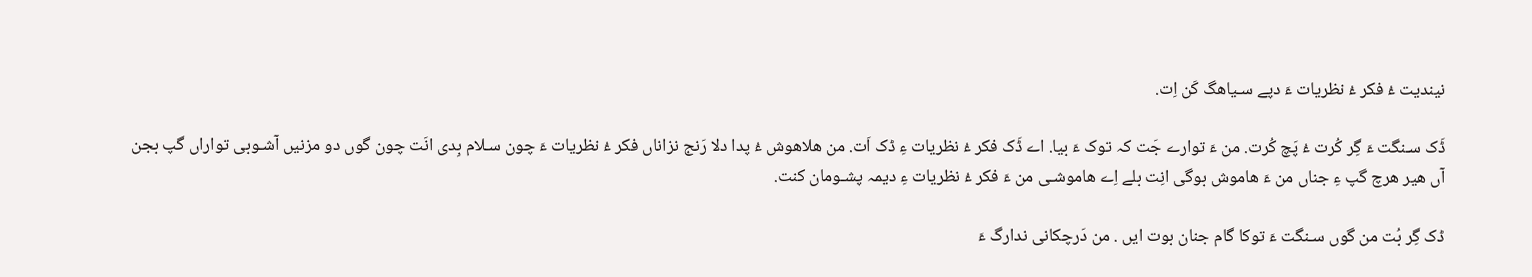نیندیت ءُ فکر ءُ نظریات ءَ دپے سـیاھگ کَن اِت.

ڈَک سـنگت ءَ گِر کُرت ءُ پَچ کُرت. من ءَ توارے جَت کہ توک ءَ بیا. اے ڈَک فکر ءُ نظریات ءِ ڈک اَت. من ھلاھوش ءُ پدا دلا رَنج نزاناں فکر ءُ نظریات ءَ چون سـلام بِدی انَت چون گوں دو مزنیں آشـوبی تواراں گپ بجن آں ھیر ھرچ گپ ءِ جناں من ءَ ھاموش بوگی انِت بلے اِے ھاموشـی من ءَ فکر ءُ نظریات ءِ دیمہ پشـومان کنت.

ڈک گِر بُت من گوں سـنگت ءَ توکا گام جنان بوت ایں . من دَرچکانی ندارگ ءَ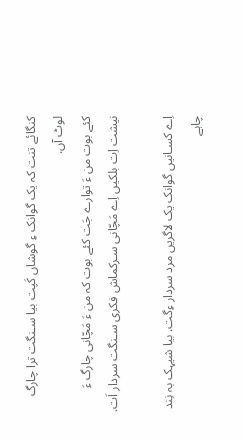کنگائے تنت کہ یک گوانک ءِ گوشاں کَپت بیا سـنگت ترا چارگ لوٹ آں.
کئے بوت من ءَ توارے جَت کئے بوت کہ من ءَ مَچّانی چارگ ءَ نیشت اِت بلکیں اِے مَچّانی سـرکماش فکری سـنگت سردار اَت.

اِے کسـانیں گوانک یک لاگریں مرد سردار ءِگت. بیا شیہک بہ نِند چاہے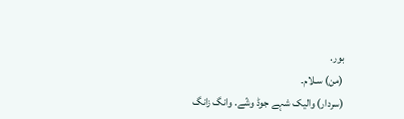بور.
(من) سـلام۔
(سردار) والیک شہے جوڈ وشّے. وانگ زانگ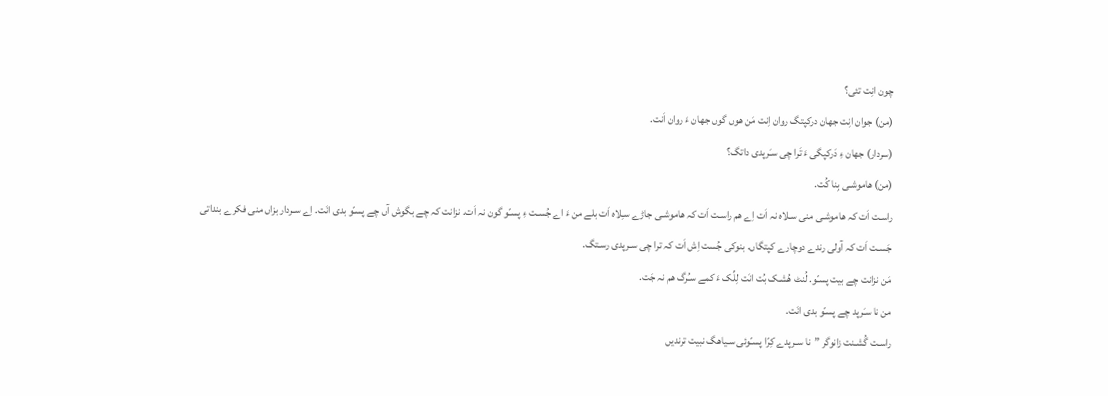چون انِت تئی؟
(من) جوان انِت جھان درکپتگ روان اِنت مَن ھوں گوں جھان ءَ روان اَنت.
(سردار) جھان ءِ دَرکپگی ءَ تَرا چی سـَرپدی داتگ؟
(من) ھاموشـی بِنا کُت.
راسـت اَت کہ ھاموشـی منی سـلاہ نہ اَت اِے ھم راسـت اَت کہ ھاموشـی جاڑے سـِلاہ اَت بلے من ءَ اے جُسـت ءِ پسـّو گون نہ اَت. نزانت کہ چے بگوش آں چے پسـّو بدی انَت. اِے سـردار بزاں منی فکرے بنداتی جَسـت اَت کہ آولی رندے دوچارے کپتگاں. بنوکی جُست اِش اَت کہ ترا چی سـرپدی رسـتگ.
مَن نزانت چے بیت پسـّو. لُنٹ ھُشـک بُت انَت لِلِّک ءَ کمے سـُرگ ھم نہ جَت.
من نا سـَرپد چے پسـّو بدی انَت.
راسـت گُشـنت زانوگر ”نا سـرپدے کِرّا پسـّوئی سـیاھگ نبیت ترندیں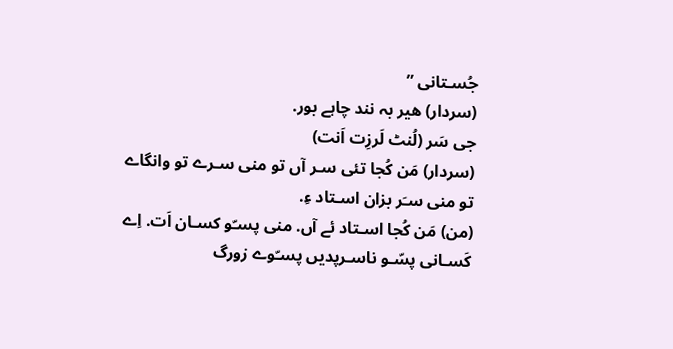جُسـتانی ”
(سردار) ھیر بہ نند چاہے بور.
جی سَر (لُنٹ لَرزِت اَنت)
(سردار) مَن کُجا تئی سـر آں تو منی سـرے تو وانگاے تو منی سـَر بزان اسـتاد ءِ.
(من) مَن کُجا اسـتاد ئے آں. منی پسـّو کسـان اَت. اِے کَسـانی پسّـو ناسـرپدیں پسـّوے زورگ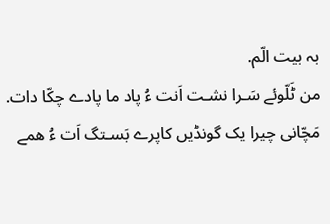بہ بیت الّم.
من ٹَلّوئے سَـرا نشـت اَنت ءُ پاد ما پادے چکّا دات.
مَچّانی چیرا یک گونڈیں کاپرے بَسـتگ اَت ءُ ھمے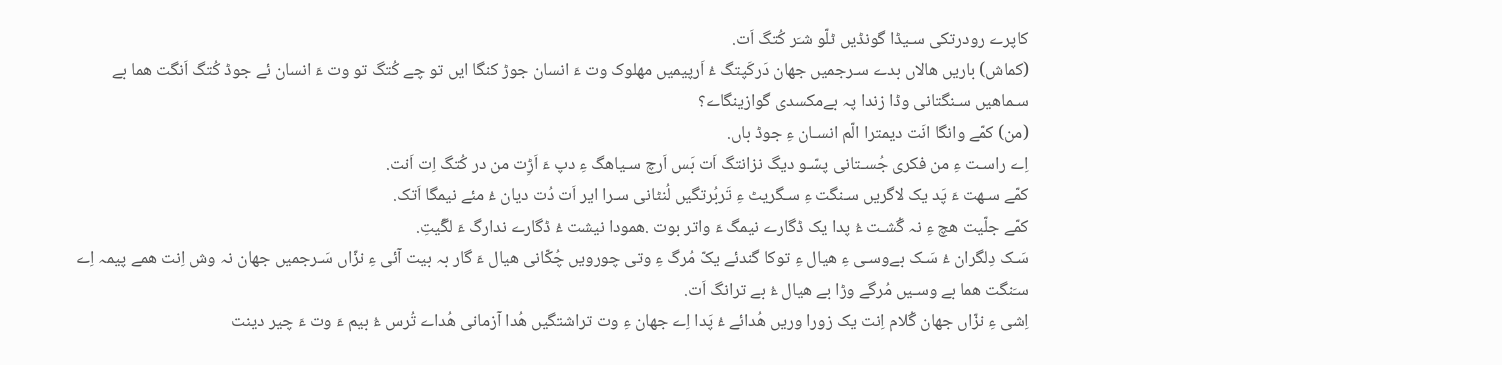کاپرے رودرتکی سـیڈا گونڈیں ٹلّو شـَر کُتگ اَت.
(کماش) باریں ھالاں بدے سـرجمیں جھان دَرکَپتگ ءُ اَرپیمیں مھلوک وت ءَ انسان جوڑ کنگا ایں تو چے کُتگ تو وت ءَ انسان ئے جوڈ کُتگ اَنگت ھما بے سـماھیں سـنگتانی وڈا زندا پہ بےمکسدی گوازینگاے؟
(من) کمّے وانگا انَت دیمترا الّم انسـان ءِ جوڈ باں.
اِے راسـت ءِ من فکری جُسـتانی پسّـو دیگ نزانتگ اَت بَس اَرچ سـیاھگ ءِ دپ ءَ اَڑِت من در کُتگ اِت اَنت.
کمّے سـھت ءَ پَد یک لاگریں سـنگت ءِ سـگریٹ ءِ تَربُرتگیں لُنٹانی سـرا ایر اَت دُت دیان ءُ مئے نیمگا اَتک.
کمّے جلّیت ھچ ءِ نہ گُشـت ءُ پدا یک ڈگارے نیمگ ءَ واتر بوت .ھمودا نیشت ءُ ڈگارے ندارگ ءَ لگّیتِ.
سَـک دِلگران ءُ سَـک بےوسـی ءِ ھیال ءِ توکا گندئے یکّ مُرگ ءِ وتی چورویں چُکّانی ھیال ءَ گار بہ بیت آئی ءِ نزّاں سَـرجمیں جھان نہ وش اِنت ھمے پیمہ اِے سـَنگت ھما بے وسـیں مُرگے وڑا بے ھیال ءُ بے ترانگ اَت.
اِشی ءِ نزّاں جھان گُلام اِنت یک زورا وریں ھُدائے ءُ پَدا اِے جھان ءِ وت تراشتگیں ھُدا آزمانی ھُداے تُرس ءُ بیم ءَ وت ءَ چیر دینت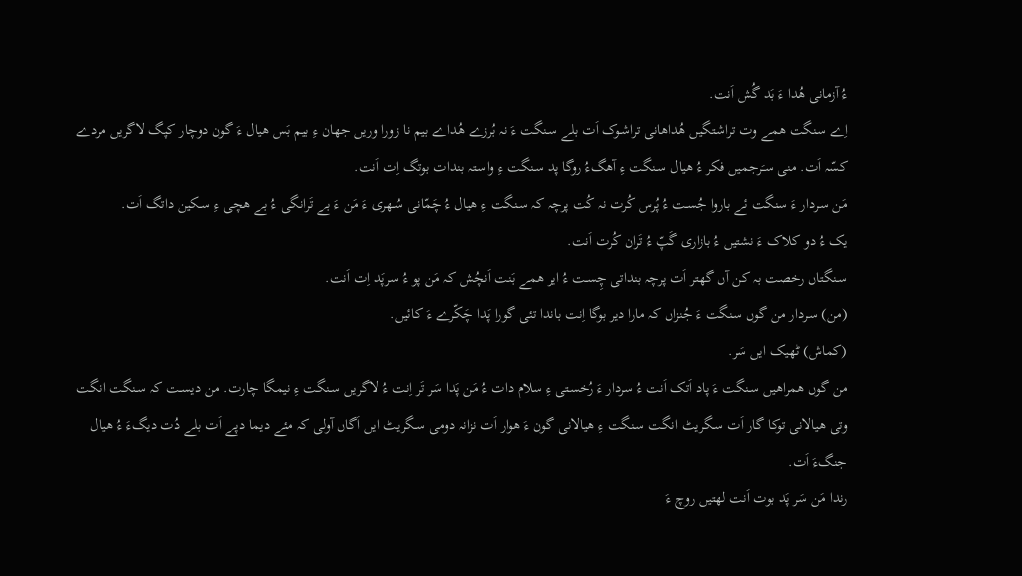ءُ آزمانی ھُدا ءَ بَد گُش اَنت.
اِے سـنگت ھمے وت تراشـتگیں ھُداھانی تراشـوک اَت بلے سـنگت ءَ نہ بُرزے ھُداے بیم نا زورا وریں جھان ءِ بیم بَس ھیال ءَ گون دوچار کپگ لاگریں مردے کسّہ اَت. منی سـَرجمیں فکر ءُ ھیال سـنگت ءِ آھگءُ روگا پد سـنگت ءِ واسـتہ بندات بوتگ اِت اَنت.
مَن سـردار ءَ سنگت ئے باروا جُسـت ءُ پُرس کُرت نہ کُت پرچہ کہ سـنگت ءِ ھیال ءُ چَمّانی سُـھری ءَ مَن ءَ بے تَرانگی ءُ بے ھچی ءِ سـکین داتگ اَت.
یک ءُ دو کلاک ءَ نشتیں ءُ بازاری گَپّ ءُ تَران کُرت اَنت.
سـنگتاں رخصت بہ کن آں گھتر اَت پرچہ بنداتی چِسـت ءُ ایر ھمے بَنت اَنچُش کہ مَن پو ءُ سرپَد اِت اَنت.
(من) سـردار من گوں سـنگت ءَ جُنزاں کہ مارا دیر بوگا اِنت باندا تئی گورا پَدا چَکّرے ءَ کائیں.
(کماش) ٹھیک ایں سَر.
من گوں ھمراھیں سـنگت ءَ پاد اَتک اَنت ءُ سردار ءَ رُخسـتی ءِ سلام دات ءُ مَن پَدا سَر تَر اِنت ءُ لاگریں سـنگت ءِ نیمگا چارت. من دیسـت کہ سـنگت انگت وتی ھیالانی توکا گار اَت سـگریٹ انگت سـنگت ءِ ھیالانی گون ءَ ھوار اَت نزانہ دومی سـگریٹ ایں اَگاں آولی کہ مئے دیما دپے اَت بلے دُت دیگءَ ءُ ھیال جنگءَ اَت.
رندا مَن سَر پَد بوت اَنت لھتیں روچ ءَ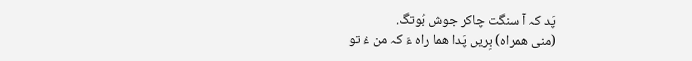پَد کہ آ سنگت چاکر جوش بُوتگ.
(منی ھمراہ) بِریں پَدا ھما راہ ءَ کہ من ءُ تو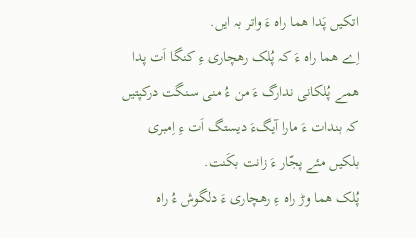اتکیں پَدا ھما راہ ءَ واتر بہ ایں.
اِے ھما راہ ءَ کہ پُلک رھچاری ءِ کنگا اَت پدا ھمے پُلکانی ندارگ ءَ من ءُ منی سـنگت درکپتیں کہ بندات ءَ مارا آیگءَ دیستگ اَت ءِ اِمبری بلکیں مئے پجّار ءَ زانت بکَنت.
پُلک ھما وڑ راہ ءِ رھچاری ءَ دلگوش ءُ راہ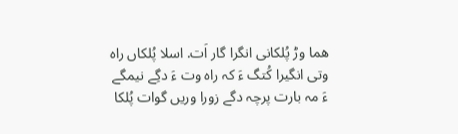ھما وڑ پُلکانی انگرا گار اَت. اسلا پُلکاں راہ وتی انگیرا کُتگ ءَ کہ راہ وت ءَ دگِے نیمگے ءَ مہ بارت پرچہ دگے زورا وریں گوات پُلکا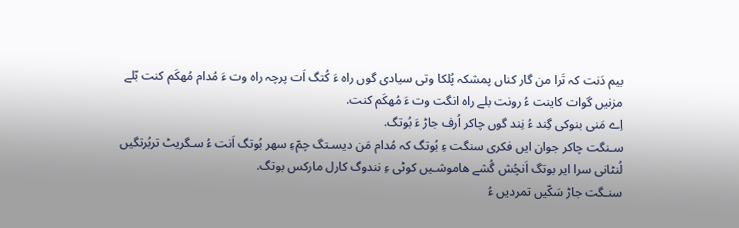بیم دَنت کہ تَرا من گار کناں پمشکہ پُلکا وتی سیادی گوں راہ ءَ کُتگ اَت پرچہ راہ وت ءَ مُدام مُھکَم کنت بّلے مزنیں گوات کاینت ءُ رونت بلے راہ انگت وت ءَ مُھکَم کنت.
اِے مَنی بنوکی گِند ءُ نِند گوں چاکر اُرف جاڑ ءَ بُوتگ.
سـنگت چاکر جوان ایں فکری سنگت ءِ بُوتگ کہ مُدام مَن دیسـتگ چمّءِ سھر بُوتگ اَنت ءُ سـگریٹ تربُرتگیں لُنٹانی سرا ایر بوتگ اَنچُش گُشے ھاموشـیں کوٹی ءِ نندوگ کارل مارکس بوتگ.
سنـگت جاڑ سَکّیں تمردیں ءُ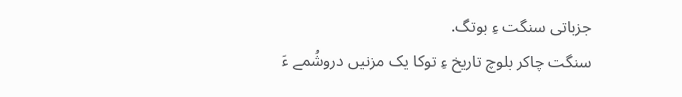جزباتی سنگت ءِ بوتگ.
سنگت چاکر بلوچ تاریخ ءِ توکا یک مزنیں دروشُمے ءَ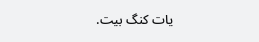یات کنگ بیت.